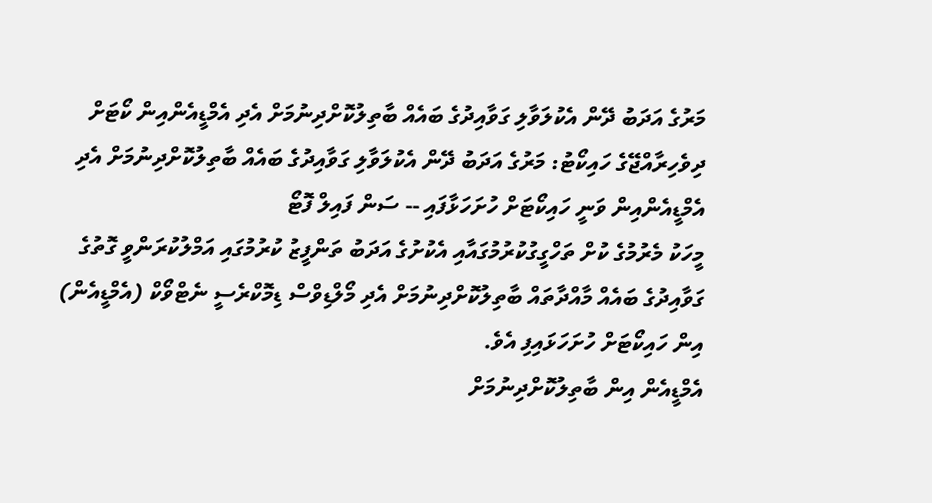މަރުގެ އަދަބު ދޭން އެކުލަވާލި ގަވާއިދުގެ ބައެއް ބާތިލުކޮށްދިނުމަށް އެދި އެމްޑީއެންއިން ކޯޓަށް
ދިވެހިރާއްޖޭގެ ހައިކޯޓު: މަރުގެ އަދަބު ދޭން އެކުލަވާލި ގަވާއިދުގެ ބައެއް ބާތިލުކޮށްދިނުމަށް އެދި އެމްޑީއެންއިން ވަނީ ހައިކޯޓަށް ހުށަހަޅާފައި -- ސަން ފައިލް ފޮޓޯ
މީހަކު މެރުމުގެ ކުށް ތަހްގީގުކުރުމުގައާއި އެކުށުގެ އަދަބު ތަންފީޒު ކުރުމުގައި އަމްލުކުރަންވީ ގޮތުގެ ގަވާއިދުގެ ބައެއް މާއްދާތައް ބާތިލުކޮށްދިނުމަށް އެދި މޯލްޑިވްސް ޑިމޮކްރެސީ ނެޓްވޯކް (އެމްޑީއެން) އިން ހައިކޯޓަށް ހުށަހަޅައިފި އެވެ.
އެމްޑީއެން އިން ބާތިލުކޮށްދިނުމަށް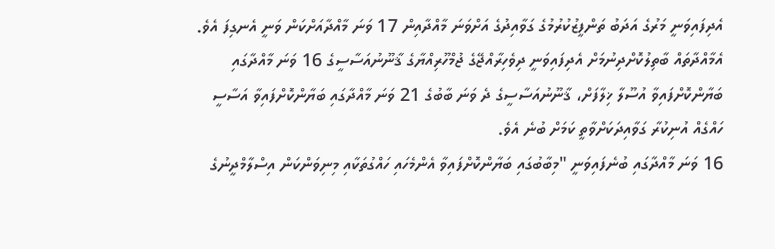އެދިފައިވަނީ މަރުގެ އަދަބު ތަންފީޒުކުރުމުގެ ގަވާއިދުގެ އަށްވަނަ މާއްދާއިން 17 ވަނަ މާއްދާއަށްކަން ވަނީ އެނގިފަ އެވެ. އެމާއްދާތައް ބާތިލުކޮށްދިނުމަށް އެދިފައިވަނީ ދިވެހިރާއްޖޭގެ ޖުމްހޫރިއްޔާގެ ޤާނޫނުއަސާސީގެ 16 ވަނަ މާއްދާގައި ބަޔާންކޮށްފައިވާ އުސޫލާ ޚިލާފަށް، ޤާނޫނުއަސާސީގެ ދެ ވަނަ ބާބުގެ 21 ވަނަ މާއްދާގައި ބަޔާންކޮށްފައިވާ އަސާސީ ހައްގެއް އުނިކުރާ ގަވާއިދަކަށްވާތީ ކަމަށް ބުނެ އެވެ.
16 ވަނަ މާއްދާގައި ބުނެފައިވަނީ "މިބާބުގައި ބަޔާންކޮށްފައިވާ އެންމެހައި ހައްގުތަކާއި މިނިވަންކަން އިސްލާމްދީނުގެ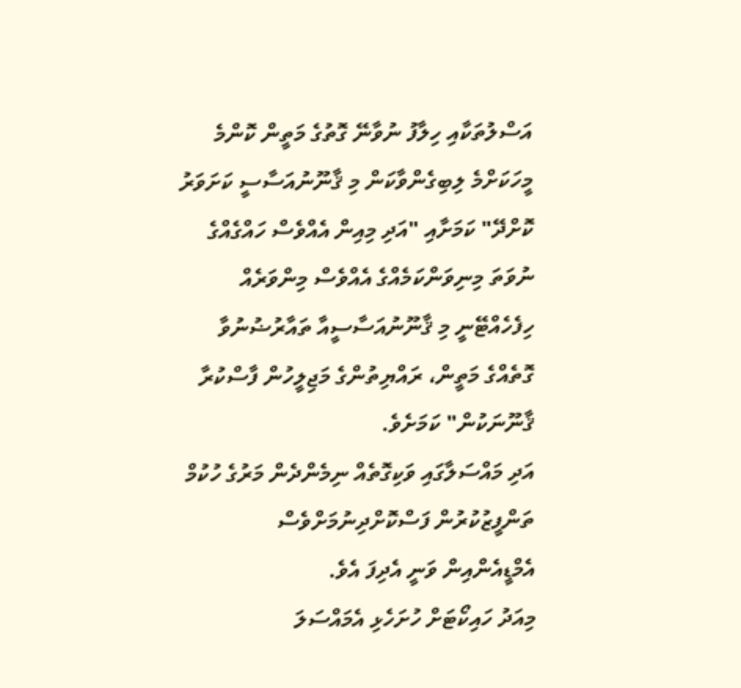އަސްލުތަކާއި ހިލާފު ނުވާނޭ ގޮތުގެ މަތީން ކޮންމެ މީހަކަށްމެ ލިބިގެންވާކަން މި ޤާނޫނުއަސާސީ ކަށަވަރު ކޮށްދޭ" ކަމަށާއި "އަދި މިއިން އެއްވެސް ހައްގެއްގެ ނުވަތަ މިނިވަންކަމެއްގެ އެއްވެސް މިންވަރެއް ހިފެހެއްޓޭނީ މި ޤާނޫނުއަސާސީއާ ތައާރުޟުނުވާ ގޮތެއްގެ މަތީން، ރައްޔިތުންގެ މަޖިލީހުން ފާސްކުރާ ޤާނޫނަކުން" ކަމަށެވެ.
އަދި މައްސަލާގައި ވަކިގޮތެއް ނިމެންދެން މަރުގެ ހުކުމް ތަންފީޒުކުރުން ފަސްކޮށްދިނުމަށްވެސް އެމްޑީއެންއިން ވަނީ އެދިފަ އެވެ.
މިއަދު ހައިކޯޓަށް ހުށަހެޅި އެމައްސަލަ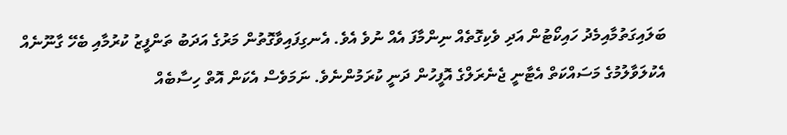ބަލައިގަތުމާއިމެދު ހައިކޯޓުން އަދި ވެކިގޮތެއް ނިންމާފަ އެއް ނުވެ އެވެ. އެނގިފައިވާގޮތުން މަރުގެ އަދަބު ތަންފީޒު ކުރުމާއި ބެހޭ ގާނޫނެއް އެކުލަވާލުމުގެ މަސައްކަތް އެޓާނީ ޖެނެރަލްގެ އޮފީހުން ދަނީ ކުރަމުންނެވެ. ނަމަވެސް އެކަން އޮތް ހިސާބެއް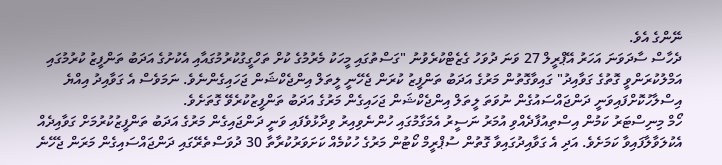ނޭންގެ އެވެ.
ދެހާސް ސާދަވަނަ އަހަރު އޭޕްރީލް 27 ވަނަ ދުވަހު ގެޒެޓްކުރެވުނު "ގަސްތުގައި މީހަކު މެރުމުގެ ކުށް ތަހްގީގުކުރުމުގައާއި އެކުށުގެ އަދަބު ތަންފީޒު ކުރުމުގައި އަމްލުކުރަންވީ ގޮތުގެ ގަވާއިދު" ގައިވާގޮތުން މަރުގެ އަދަބު ތަންފީޒު ކުރަން ޖެހޭނީ ލީތަލް އިންޖެކްޝަން ޖަހައިގެންނެވެ. ނަމަވެސް އެ ގަވާއިދު އިއްޔެ އިސްލާހުކޮށްފައިވަނީ ދަންޖައްސައުގެން ނުވަތަ ލީތަލް އިންޖެކްޝަން ޖަހައިގެން މަރުގެ އަދަބު ތަންފީޒުކުރެވޭ ގޮތަށެވެ.
ހޯމް މިނިސްޓަރު ކަމުން އިސްތިއުފާދެއްވި އުމަރު ނަސީރު އެމަގާމުގައި ހުންނެވިއިރު ވިދާޅުވެފައި ވަނީ ދަންޖައިގެން މަރުގެ އަދަބު ތަންފީޒުކުރުމަށް ގަވާއިދެއް އެކުލަވާލާފައިވާ ކަމަށެވެ. އަދި އެ ގަވާއިދުގައިވާ ގޮތުން ސުޕްރީމް ކޯޓުން މަރުގެ ހުކުމެއް ކަށަވަރުކުރާތާ 30 ދުވަސްތެރޭގައި ދަންޖައްސައިގެން މަރަން ޖެހޭނެ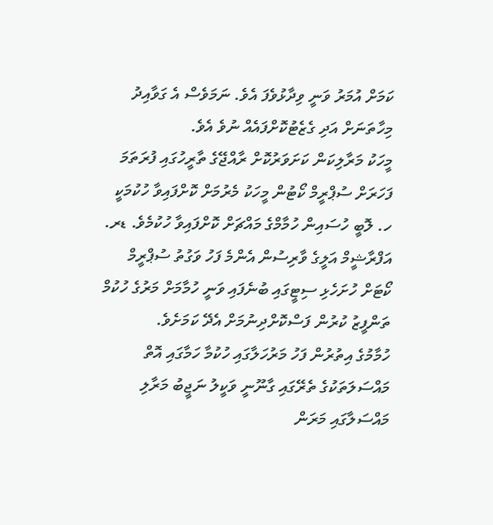ކަމަށް އުމަރު ވަނީ ވިދާޅުވެފަ އެވެ. ނަމަވެސް އެ ގަވާއިދު މިހާތަނަށް އަދި ގެޒެޓުކޮށްފައެއް ނުވެ އެވެ.
މީހަކު މަރާލިކަން ކަށަވަރުކޮށް ރާއްޖޭގެ ތާރީހުގައި ފުރަތަމަ ފަހަރަށް ސުޕްރީމް ކޯޓުން މީހަކު މެރުމަށް ކޮށްފައިވާ ހުކުމަކީ ހ. ލޮބީ ހުސައިން ހުމާމްގެ މައްޗަށް ކޮށްފައިވާ ހުކުމެވެ. ޑރ. އަފްރާޝީމް އަލީގެ ވާރިސުން އެންމެ ފަހު ވަގުތު ސުޕްރީމް ކޯޓަށް ހުށަހެޅި ސިޓީގައި ބުނެފައި ވަނީ ހުމާމަށް މަރުގެ ހުކުމް ތަންފީޒު ކުރުން ފަސްކޮށްދިނުމަށް އެދޭ ކަމަށެވެ.
ހުމާމުގެ އިތުރުން ފަހު މަރުހަލާގައި ހުކުމާ ހަމާގައި އޮތް މައްސަލަތަކުގެ ތެރޭގައި ގާނޫނީ ވަކީލު ނަޖީބު މަރާލި މައްސަލާގައި މަރަން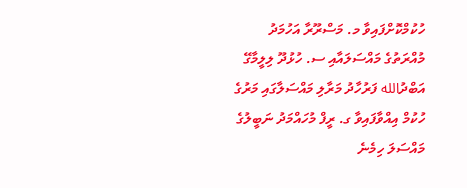ހުކުމްކޮށްފައިވާ މ. މަސްރޫރާ އަހުމަދު މުއްރަތުގެ މައްސަލައާއި ސ. ހުޅުދޫ ލިލީމާގޭ އަބްދުالله ފަރުހާދު މަރާލި މައްސަލާގައި މަރުގެ ހުކުމް އިއްވާފައިވާ ގ. ރީފް މުހައްމަދު ނަބީލުގެ މައްސަލަ ހިމެނެ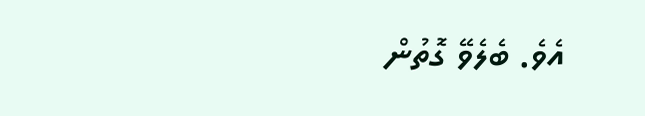އެވެ. ބެލެވޭ ގޮތުން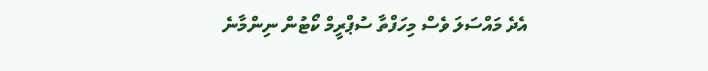އެދެ މައްސަލަ ވެސް މިހަފްތާ ސުޕްރީމް ކޯޓުން ނިންމާނެ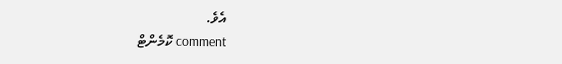އެވެ.
comment ކޮމެންޓް